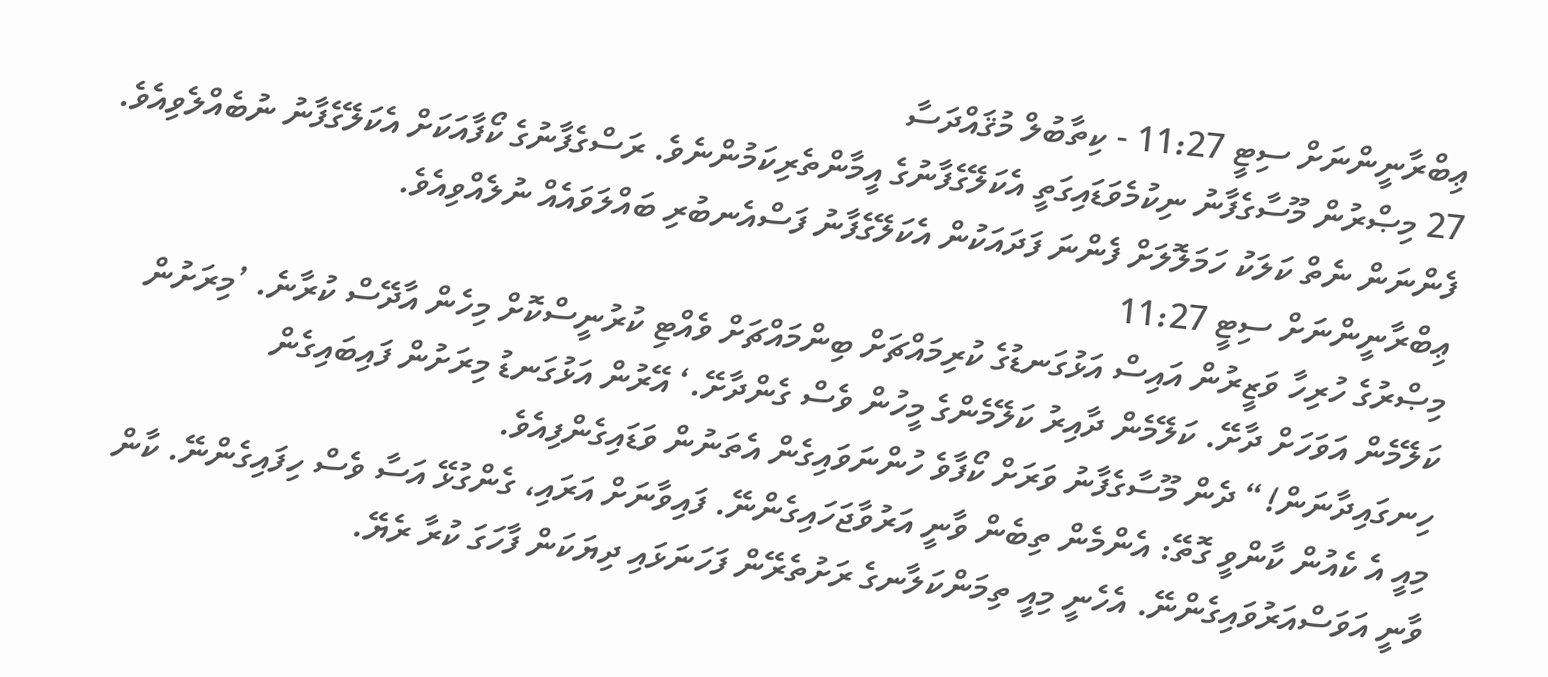ޢިބްރާނީންނަށް ސިޓީ 11:27 - ކިތާބުލް މުޤައްދަސާ
27 މިޞްރުން މޫސާގެފާނު ނިކުމެވަޑައިގަތީ އެކަލޭގެފާނުގެ އީމާންތެރިކަމުންނެވެ. ރަސްގެފާނުގެ ކޯފާއަކަށް އެކަލޭގެފާނު ނުބެއްލެވިއެވެ. ފެންނަން ނެތް ކަލަކު ހަމަލޮލަށް ފެންނަ ފަދައަކުން އެކަލޭގެފާނު ފަސްއެނބުރި ބައްލަވައެއް ނުލެއްވިއެވެ.
ޢިބްރާނީންނަށް ސިޓީ 11:27
މިޞްރުގެ ހުރިހާ ވަޒީރުން އައިސް އަޅުގަނޑުގެ ކުރިމައްޗަށް ބިންމައްޗަށް ވެއްޓި ކުރުނީސްކޮށް މިހެން އާދޭސް ކުރާނެ. ’މިރަށުން ކަލޭމެން އަވަހަށް ދާށޭ. ކަލޭމެން ދާއިރު ކަލޭމެންގެ މީހުން ވެސް ގެންދާށޭ.‘ އޭރުން އަޅުގަނޑު މިރަށުން ފައިބައިގެން ހިނގައިދާނަން!“ ދެން މޫސާގެފާނު ވަރަށް ކޯފާވެ ހުންނަވައިގެން އެތަނުން ވަޑައިގެންފިއެވެ.
މިއީ އެ ކެއުން ކާންވީ ގޮތޭ: އެންމެން ތިބެން ވާނީ އަރުވާޖަހައިގެންނޭ. ފައިވާނަށް އަރައި، ގެންގުޅޭ އަސާ ވެސް ހިފައިގެންނޭ. ކާން ވާނީ އަވަސްއަރުވައިގެންނޭ. އެހެނީ މިއީ ތިމަންކަލާނގެ ރަށުތެރޭން ފަހަނަޅައި ދިޔަކަން ފާހަގަ ކުރާ ރެޔޭ.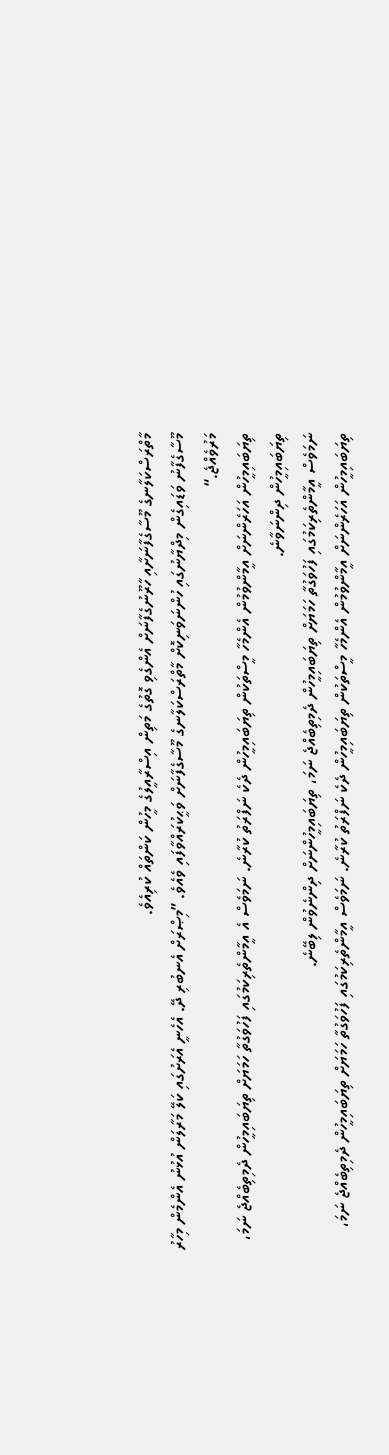މާތްރަސްކަލާނގެ މޫސާގެފާނަށާއި ހާރޫނުގެފާނަށް އެންގެވި ގޮތުގެ މަތިން އިސްރާއީލުގެ މީހުން ކަންތައް ކުރިއެވެ.
މޫސާގެފާނު ވަޑައިގެން މިދްޔާނުގައި ހުންނަވަނިކޮށް މާތްރަސްކަލާނގެ މޫސާގެފާނަށް ވަޙީކުރައްވާފައި ވެއެވެ. ”މިޞްރަށް އެނބުރި ދޭ. އެހެނީ އެރަށުގައި ކަލޭ މަރާލަން އުޅުނު އެންމެން މިހާރު މަރުވެއްޖެ.“
ތިޔަބައިމީހުން އަހަރެންނަށް އީމާންވުމުން އެންމެހާ މީސްތަކުން ތިޔަބައިމީހުން ދެކެ ނަފްރަތު ކުރާނެ. ނަމަވެސް އެ އީމާންތެރިކަމުގައި ފަހުވަގުތާ ހަމަޔަށް ތިޔަބައިމީހުން ދެމިތިބެއްޖެ ނަމަ، ތިޔަބައިމީހުން ދިންނަވާނެ.
ނަމަވެސް އީމާންތެރިކަމުގައި ފަހުވަގުތާ ހަމަޔަށް ތިޔަބައިމީހުން ދެމިތިބެއްޖެ ނަމަ، ތިޔަބައިމީހުންނަށް ދިންނެވުން ލިބޭނެ.
ތިޔަބައިމީހުން އަހަރެންނަށް އީމާންވުމުން އެންމެހާ މީސްތަކުން ތިޔަބައިމީހުން ދެކެ ނަފްރަތު ކުރާނެ. ނަމަވެސް އީމާންތެރިކަމުގައި ފަހުވަގުތާ ހަމަޔަށް ތިޔަބައިމީހުން ދެމިތިބެއްޖެ ނަމަ،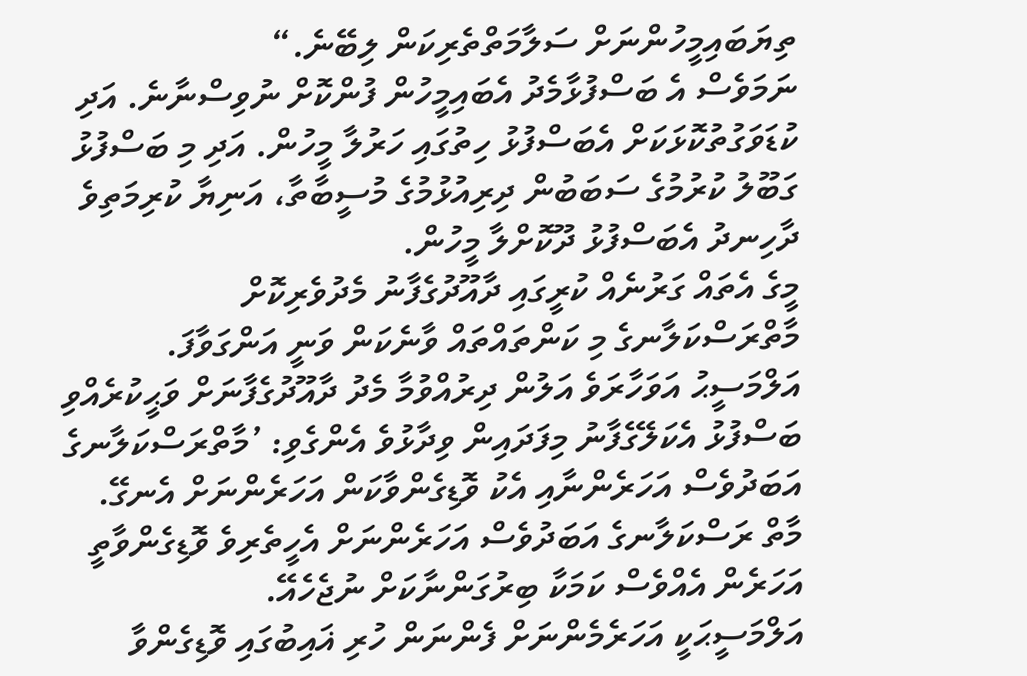ތިޔަބައިމީހުންނަށް ސަލާމަތްތެރިކަން ލިބޭނެ.“
ނަމަވެސް އެ ބަސްފުޅާމެދު އެބައިމީހުން ފުންކޮށް ނުވިސްނާނެ. އަދި ކުޑަވަގުތުކޮޅަކަށް އެބަސްފުޅު ހިތުގައި ހަރުލާ މީހުން. އަދި މި ބަސްފުޅު ގަބޫލު ކުރުމުގެ ސަބަބުން ދިރިއުޅުމުގެ މުސީބާތާ، އަނިޔާ ކުރިމަތިވެ ދާހިނދު އެބަސްފުޅު ދޫކޮށްލާ މީހުން.
މީގެ އެތައް ގަރުނެއް ކުރީގައި ދާއޫދުގެފާނު މެދުވެރިކޮށް މާތްރަސްކަލާނގެ މި ކަންތައްތައް ވާނެކަން ވަނީ އަންގަވާފަ. އަލްމަސީޙު އަވަހާރަވެ އަލުން ދިރުއްވުމާ މެދު ދާއޫދުގެފާނަށް ވަޙީކުރެއްވި ބަސްފުޅު އެކަލޭގެފާނު މިފަދައިން ވިދާޅުވެ އެންގެވި: ’މާތްރަސްކަލާނގެ އަބަދުވެސް އަހަރެންނާއި އެކު ވޮޑިގެންވާކަން އަހަރެންނަށް އެނގޭ. މާތް ރަސްކަލާނގެ އަބަދުވެސް އަހަރެންނަށް އެހީތެރިވެ ވޮޑިގެންވާތީ އަހަރެން އެއްވެސް ކަމަކާ ބިރުގަންނާކަށް ނުޖެހެއޭ.
އަލްމަސީޙަކީ އަހަރެމެންނަށް ފެންނަން ހުރި ޣައިބުގައި ވޮޑިގެންވާ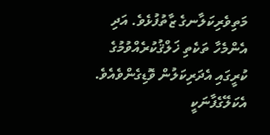މަތިވެރިކަލާނގެ ޒާތުފުޅެވެ. އަދި އެންމެހާ ތަކެތި ޚަލްޤުކުރެއްވުމުގެ ކުރީގައި އެދަރިކަލުން ވޮޑިގެންވެއެވެ. އެކަލޭގެފާނަކީ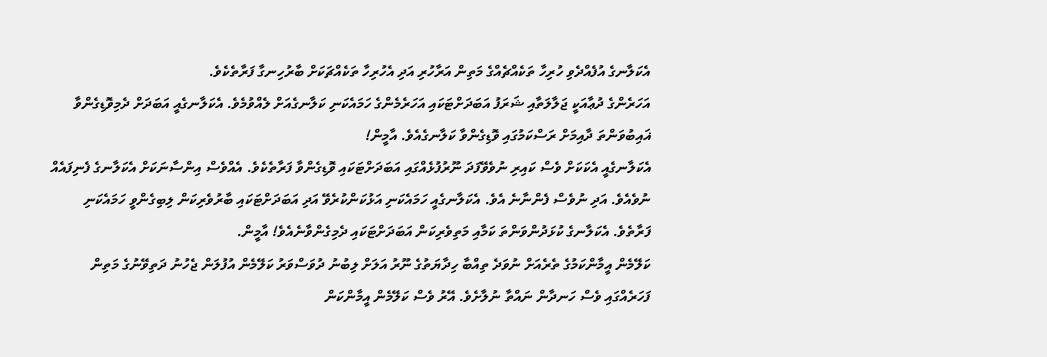އެކަލާނގެ އުފެއްދެވި ހުރިހާ ތަކެއްޗެއްގެ މަތިން އަރާހުރި އަދި އެހުރިހާ ތަކެއްޗަކަށް ބާރުހިނގާ ފަރާތެކެވެ.
އަހަރެންގެ ދުޢާއަކީ ޖަލާލަތާއި ޝަރަފު އަބަދަށްޓަކައި އަހަރެމެންގެ ހަމައެކަނި ކަލާނގެއަށް ލެއްވުމެވެ. އެކަލާނގެއީ އަބަދަށް ދެމިވޮޑިގެންވާ ޣައިބުވަންތަ ދާއިމަށް ރަސްކަމުގައި ވޮޑިގެންވާ ކަލާނގެއެވެ. އާމީން!
އެކަލާނގެއީ އެކަކަށް ވެސް ކައިރި ނުވެވޭފަދަ ނޫރުފުޅެއްގައި އަބަދަށްޓަކައި ވޮޑިގެންވާ ފަރާތެކެވެ. އެއްވެސް އިންސާނަކަށް އެކަލާނގެ ފެނިފައެއް ނުވެއެވެ. އަދި ނުވެސް ފެންނާނެ އެވެ. އެކަލާނގެއީ ހަމައެކަނި އަޅުކަންކުރެވޭ އަދި އަބަދަށްޓަކައި ބާރުވެރިކަން ލިބިގެންވީ ހަމައެކަނި ފަރާތެވެ. އެކަލާނގެ ކުޅަދުންވަންތަ ކަމާއި މަތިވެރިކަން އަބަދަށްޓަކައި ދެމިގެންވާނެއެވެ! އާމީން.
ކަލޭމެން އީމާންކަމުގެ ތެރެއަށް ނުވަދެ ތިއްބާ ހިދާޔަތުގެ ނޫރު އަލަށް ލިބުނު ދުވަސްވަރު ކަލޭމެން އުފުލަން ޖެހުނު ދަތިވޭނުގެ މަތިން ފަހަރެއްގައި ވެސް ހަނދާން ނައްތާ ނުލާށެވެ. އޭރު ވެސް ކަލޭމެން އީމާންކަން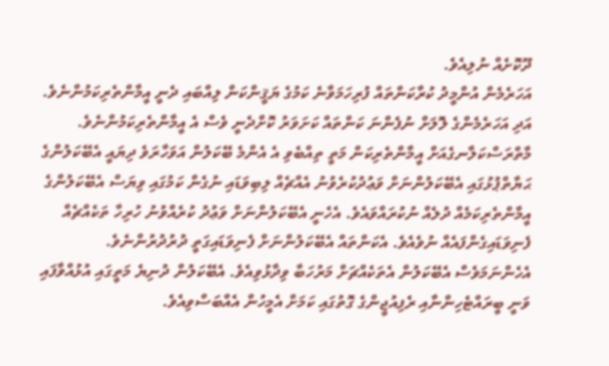ދޫކޮށެއް ނުލިއެވެ.
އަހަރެމެން އުންމީދު ކުރާކަންތައް ފުރިހަމަވާނެ ކަމުގެ ޔަޤީންކަން ލިއްބައި ދެނީ އީމާންތެރިކަމުންނެވެ. އަދި އަހަރެމެންގެ ލޮލަށް ނުފެންނަ ކަންތައް ކަށަވަރު ކޮށްދެނީ ވެސް އެ އީމާންތެރިކަމުންނެވެ.
މާތްރަސްކަލާނގެއަށް އީމާންތެރިކަން މަތީ ތިއްބެވި އެ އެންމެ ބޭކަލުން އަވަހާރަވެ ދިޔައީ އެބޭކަލުންގެ ޙަޔާތްޕުޅުގައި އެބޭކަލުންނަށް ވަޢުދުކުރެވުނު އެއްޗެއް ލިބިވަޑައި ނުގެން ކަމުގައި ވިޔަސް އެބޭކަލުންގެ އީމާންތެރިކަމެއް ދުލެއް ނުކުރައްވައެވެ. އެހެނީ އެބޭކަލުންނަށް ވަޢުދު ކުރެއްވުނު ހުރިހާ ތަކެއްޗެއް ފެނިވަޑައިގެންފައެއް ނުވެއެވެ. އެކަންތައް އެބޭކަލުންނަށް ފެނިވަޑައިގަތީ ދުރުދުރުންނެވެ. އެހެންނަމަވެސް އެބޭކަލުން އެތަކެއްޗަށް މަރުހަބާ ވިދާޅުވިއެވެ. އެބޭކަލުން ދުނިޔެ މަތީގައި އުޅުއްވާފައި ވަނީ ބީރައްޓެހިންނާއި ރެފިއުޖީންގެ ގޮތުގައި ކަމަށް އެމީހުން އެއްބަސްވިއެވެ.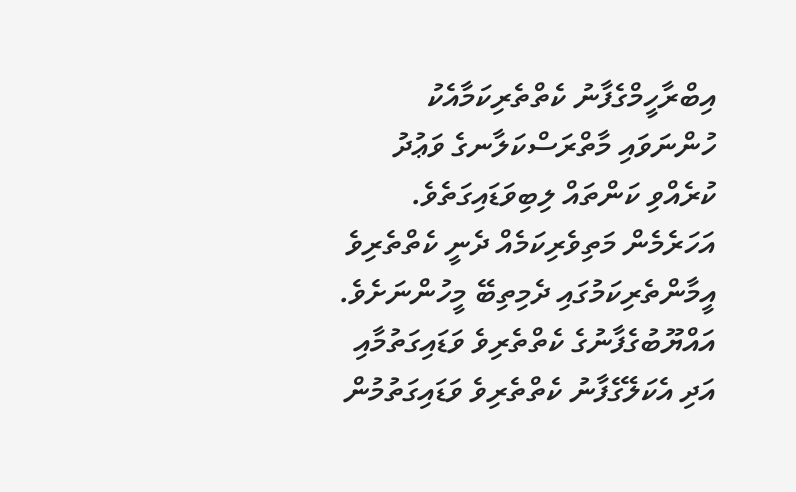އިބްރާހީމްގެފާނު ކެތްތެރިކަމާއެކު ހުންނަވައި މާތްރަސްކަލާނގެ ވަޢުދު ކުރެއްވި ކަންތައް ލިބިވަޑައިގަތެވެ.
އަހަރެމެން މަތިވެރިކަމެއް ދެނީ ކެތްތެރިވެ އީމާންތެރިކަމުގައި ދެމިތިބޭ މީހުންނަށެވެ. އައްޔޫބުގެފާނުގެ ކެތްތެރިވެ ވަޑައިގަތުމާއި އަދި އެކަލޭގެފާނު ކެތްތެރިވެ ވަޑައިގަތުމުން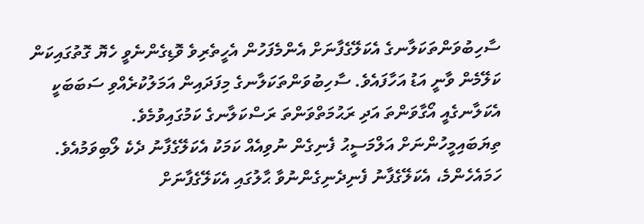ސާހިބުވަންތަކަލާނގެ އެކަލޭގެފާނަށް އެންމެފަހުން އެހީތެރިވެ ވޮޑިގެންނެވީ ހެޔޮ ގޮތުގައިކަން ކަލޭމެން ވާނީ އަޑު އަހާފައެވެ. ސާހިބުވަންތަކަލާނގެ މިފަދައިން އަމަލުކުރެއްވި ސަބަބަކީ އެކަލާނގެއީ އޯގާވަންތަ އަދި ރަޙުމަތްވަންތަ ރަސްކަލާނގެ ކަމުގައިވުމެވެ.
ތިޔަބައިމީހުންނަށް އަލްމަސީޙު ފެނިގެން ނުވިއެއް ކަމަކު އެކަލޭގެފާނު ދެކެ ލޯބިވަމުއެވެ. ހަމައެހެންމެ، އެކަލޭގެފާނު ފެނިދެނިގެންނުވާ ޙާލުގައި އެކަލޭގެފާނަށް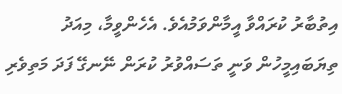އިތުބާރު ކުރައްވާ އީމާންވަމުއެވެ. އެހެންވީމާ، މިއަދު ތިޔަބައިމީހުން ވަނީ ތަސައްވުރު ކުރަން ނޭނގޭ ފަދަ މަތިވެރި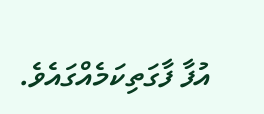އުފާ ފާގަތިކަމެއްގައެވެ.